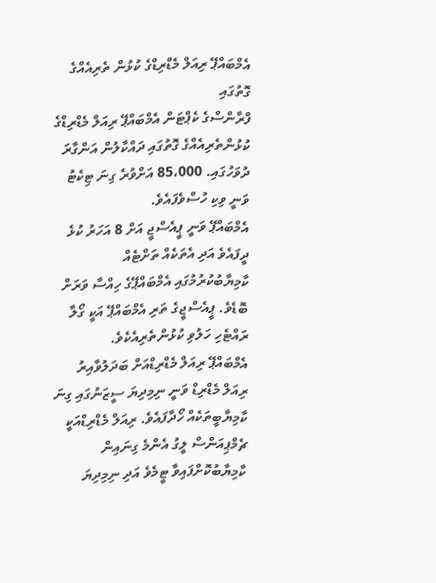އެމްބައްޕޭ ރިއަލް މެޑްރިޑްގެ ކުޅުން ތެރިއެއްގެ ގޮތުގައި
ފްރާންސްގެ ކެޕްޓަން އެމްބައްޕޭ ރިއަލް މެޑްރިޑްގެ ކުޅުންތެރިއެއްގެ ގޮތުގައި ދައްކާލުން އަންގާރަ ދުވަހުގައި. 85،000 އަށްވުރެ ގިނަ ޓިކެޓު ވަނީ ވިކި ހުސްވެފައެވެ.
އެމްބައްޕޭ ވަނީ ޕީއެސްޖީ އަށް 8 އަހަރު ކުޅެ ދީފައެވެ އަދި އެތަކެއް ތަށްޓެއް ކާމިޔާބުކުރުމުގައި އެމްބައްޕޭގެ ހިއްސާ ވަރަށް ބޮޑެވެ. ޕީއެސްޖީގެ ތަރި އެމްބައްޕޭ އަކީ ގޯލާ ރައްޓެހި ހަލުވި ކުޅުންތެރިއެކެވެ.
އެމްބައްޕޭ ރިއަލް މެޑްރިޑްއަށް ބަދަލުވާއިރު ރިއަލް މެޑްރިޑް ވަނީ ނިމިދިޔަ ސީޒަނުގައި ގިނަ ކާމިޔާބީތަކެއް ހޯދާފައެވެ. ރިއަލް މެޑްރިޑްއަކީ ޗެމްޕިއަންސް ލީގު އެންމެ ގިނައިން ކާމިޔާބުކޮށްފައިވާ ޓީމެވެ އަދި ނިމިދިޔަ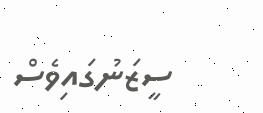ސީޒަނުގައިވެސް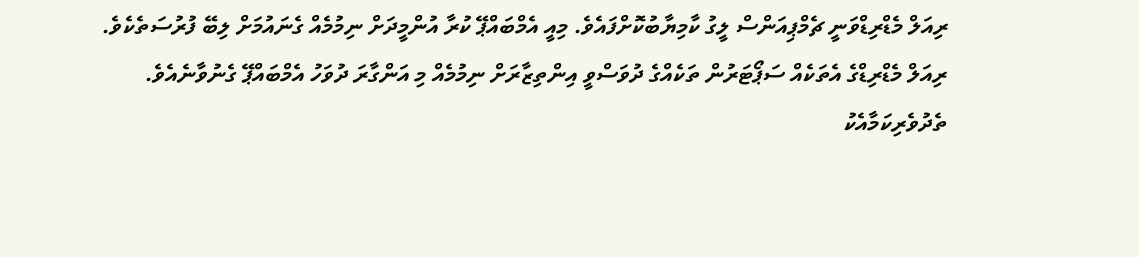ރިއަލް މެޑްރިޑްވަނީ ޗެމްޕިއަންސް ލީގު ކާމިޔާބުކޮށްފައެވެ. މިއީ އެމްބައްޕޭ ކުރާ އުންމީދަށް ނިމުމެއް ގެނައުމަށް ލިބޭ ފުރުސަތެކެވެ.
ރިއަލް މެޑްރިޑްގެ އެތަކެއް ސަޕޯޓަރުން ތަކެއްގެ ދުވަސްވީ އިންތިޒާރަށް ނިމުމެއް މި އަންގާރަ ދުވަހު އެމްބައްޕޭ ގެނުވާނެއެވެ.
ތެދުވެރިކަމާއެކު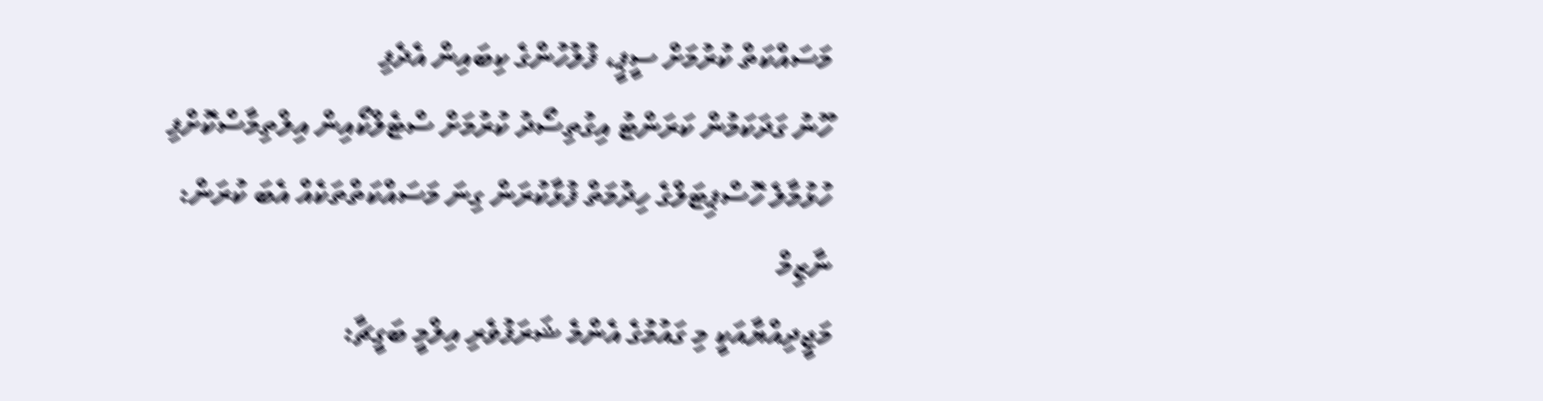މަސައްކަތް ކުރުމަށް ސީޕީ، ފުލުހުންގެ ކިބައިން އެދެފި
ހޫނު ގަދަކަމުން ކަރަންޓު އިގުތިސޯދު ކުރުމަށް ސްޓެލްކޯއިން އިލްތިމާސްކޮށްފި
ހުޅުމާލެ ހޮސްޕިޓަލްގެ ހިދުމަތް ފުޅާކުރަން ގިނަ މަސައްކަތްތަކެއް އެބަ ކުރަން: ނާޒިމް
މަޖީދިއްޔާއަކީ މި ގައުމުގެ އެންމެ ޝަރަފުވެރި އިލްމީ ބަގީޗާ: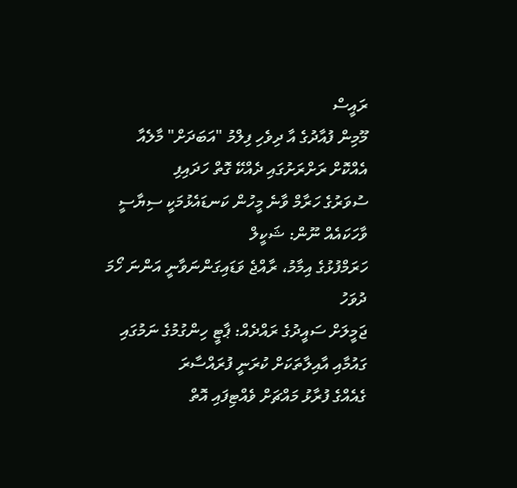ރައީސް
މޫމިން ފުއާދުގެ އާ ދިވެހި ފިލްމު "އަބަދަށް" މާލެއާ އެއްކޮށް ރަށްރަށުގައި ދެއްކޭ ގޮތް ހަދައިފި
ސުވަރުގެ ހަރާމް ވާނެ މީހުން ކަނޑައެޅުމަކީ ސިޔާސީ ވާހަކައެއް ނޫން: ޝަކީލް
ހަރަމްފުޅުގެ އިމާމު، ރާއްޖެ ވަޑައިގަންނަވާނީ އަންނަ ހޯމަ ދުވަހު
ޖަމީލަށް ސައީދުގެ ރައްދެއް: ޕާޓީ ހިންގުމުގެ ނަމުގައި ގައުމާއި އާއިލާތަކަށް ކުރަނީ ފުރައްސާރަ
ގެއެއްގެ ފުރާޅު މައްޗަށް ވެއްޓިފައި އޮތް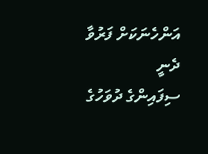އަންހެނަކަށް ފަރުވާ ދެނީ
ސިފައިންގެ ދުވަހުގެ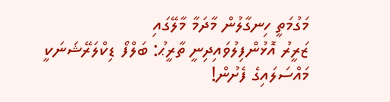މަގުމަތީ ހިނގާލުން މާދަމާ މާލޭގައި
ޒަރީރު އޮޅުންފިލުވައިދިނީ ތާރީޙު: ބަލްފޯ ޑިކްލަރޭޝަނަކީ މައްސަލައިގެ ފެށުން!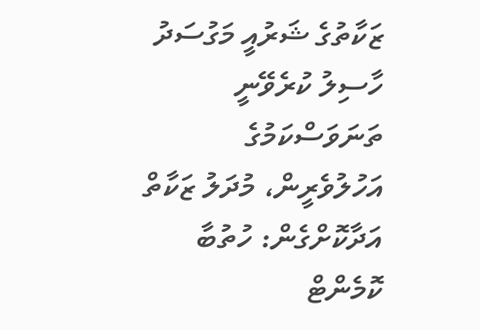ޒަކާތުގެ ޝަރުއީ މަގުސަދު ހާސިލު ކުރެވޭނީ ތަނަވަސްކަމުގެ އަހުލުވެރީން، މުދަލު ޒަކާތް އަދާކޮށްގެން: ހުތުބާ
ކޮމެންޓް